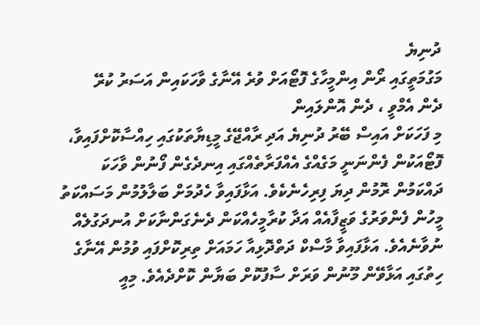ދުނިޔެ
މަގުމަތީގައި ރޯން އިންމީހާގެ ފޮޓޯއަށް ވުރެ އޭނާގެ ވާހަކައިން އަސަރު ކުރޭ
ދެން އެމްވީ ، ދެން އޮންލައިން
މި ފަހަކަށް އައިސް ބޭރު ދުނިޔެ އަދި ރާއްޖޭގެ މީޑިޔާތަކުގައި ހިއްސާކޮށްފައިވާ، ފޮޓޯއަކުން ފެންނަނީ މަގެއްގެ އެއްފަރާތެއްގައި އިނދެގެން ފޯނުން ވާހަކަ ދައްކަމުން ރޮމުން ދިޔަ ފިރިހެނެކެވެ. އަޅާފައިވާ ހެދުމަށް ބަލާލުމުން މަސައްކަތު މީހުން ފެންވަރުގެ ވަޒީފާއެއް އަދާ ކުރާމީހެއްކަން ދެނެގަންނާކަށް އުނދަގުލެއް ނުވާނެއެވެ. އަޅާފައިވާ މާސްކް ދަތްދޮޅިއާ ހަމައަށް ތިރިކޮށްފައި ވުމުން އޭނާގެ ހިތުގައި އަޅާވޭން މޫނުން ވަރަށް ސާފުކޮށް ބަޔާން ކޮށްދެއެވެ. މިއީ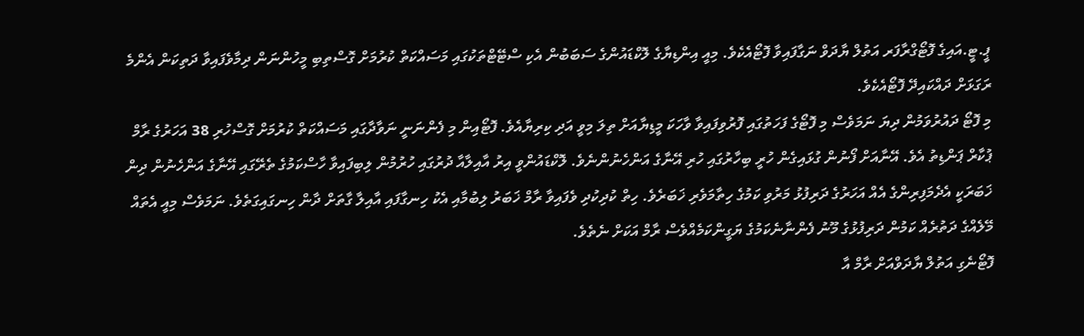ޕީ.ޓީ.އައިގެ ފޮޓޯގްރާފަރ އަތުލް ޔާދަވް ނަގާފައިވާ ފޮޓޯއެކެވެ. މިއީ އިންޑިޔާގެ ލޮކްޑައުންގެ ސަބަބުން އެކި ސްޓޭޓްތަކުގައި މަސައްކަތް ކުރުމަށް ގޮސްތިބި މީހުންނަން ދިމާވެފައިވާ ދަތިކަން އެންމެ ރަގަޅަށް ދައްކައިދޭ ފޮޓޯއެކެވެ.
މި ފޮޓޯ ދައުރުވަމުން ދިޔަ ނަމަވެސް މި ފޮޓޯގެ ފަހަތުގައި ފޮރުވިފައިވާ ވާހަކަ މީޑިޔާއަށް ތިލަ މިވީ އަދި ކިރިޔާއެވެ. ފޮޓޯއިން މި ފެންނަނީ ނަވާދާގައި މަސައްކަތް ކުރުމަށް ގޮސްހުރި 38 އަހަރުގެ ރާމް ޕުކާރް ޕަންޑިތު އެވެ. އޭނާއަށް ފޯނުން ގުޅައިގެން ހުރީ ބިހާރުގައި ހުރި އޭނާގެ އަންހެނުންނެވެ. ލޮކްޑައުންވީ އިރު އާއިލާއާ ދުރުގައި ހުރުމުން ލިބިފައިވާ ހާސްކަމުގެ ތެރޭގައި އޭނާގެ އަންހެނުން ދިން ޚަބަރަކީ އެދެމަފިރިންގެ އެއް އަހަރުގެ ދަރިފުޅު މަރުވި ކަމުގެ ހިތާމަވެރި ޚަބަރެވެ. ހިތް ކުދިކުދި ވެފައިވާ ރާމް ޚަބަރު ލިބުމާއި އެކު ހިނގާފައި އާއިލާ ގާތަށް ދާން ހިނގައިގަތެވެ. ނަމަވެސް މިއީ އެތައް މޭލެއްގެ ދަތުރެއް ކަމުން ދަރިފުޅުގެ މޫނު ފެންނާނެކަމުގެ ޔަގީންކަމެއްވެސް ރާމް އަކަށް ނެތެވެ.
ފޮޓޯނެގި އަތުލް ޔާދަވްއަށް ރާމް އާ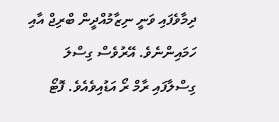ދިމާވެފައި ވަނީ ނިޒާމުއްދީން ބްރިޖް އާއި ހަމައިންނެވެ. އޭރުވެސް ގިސްލަ ގިސްލާފައި ރާމް ރޯ އަޑުއިވެއެވެ. ފޮޓޯ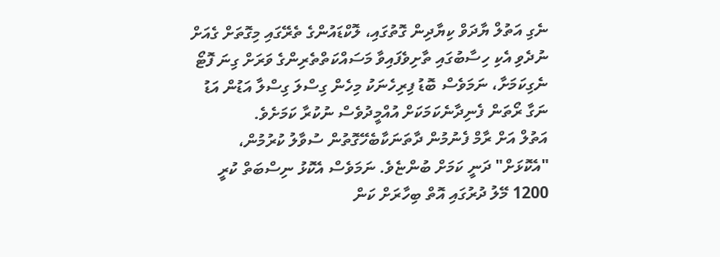ނެގި އަތުލް ޔާދަވް ކިޔާދިން ގޮތުގައި، ލޮކްޑައުންގެ ތެރޭގައި މިގޮތަށް ގެއަށް ނުދެވި އެކި ހިސާބުގައި ތާށިވެފައިވާ މަސައްކަތްތެރިންގެ ވަރަށް ގިނަ ފޮޓޯ ނެގިކަމަށާ، ނަމަވެސް ބޮޑު ފިރިހެނަކު މިހެން ގިސްލަ ގިސްލާ އަޑުން އަޑު ނަގާ ރޯތަން ފެނިދާނެކަމަކަށް އުއްމީދުވެސް ނުކުރާ ކަމަށެވެ.
އަތުލް އަށް ރާމް ފެނުމުން ދާތަނަކާބެހޭގޮތުން ސުވާލު ކުރުމުން، "އެކޮޅަށް" ދަނީ ކަމަށް ބުންޏެވެ. ނަމަވެސް އެކޮޅު ނިސްބަތް ކުރީ 1200 މޭލު ދުރުގައި އޮތް ބިހާރަށް ކަން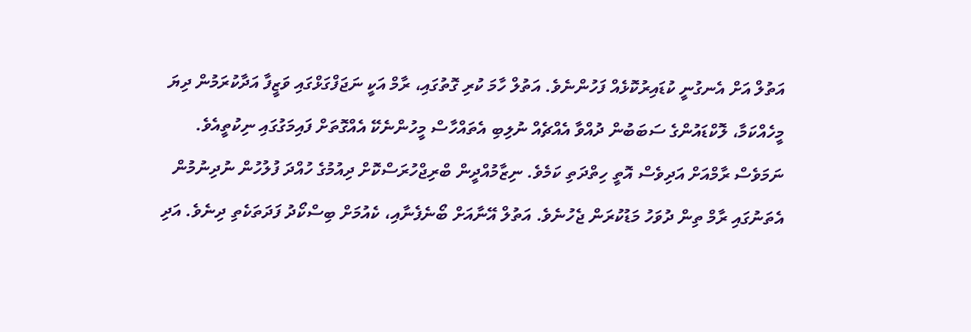އަތުލް އަށް އެނގުނީ ކުޑައިރުކޮޅެއް ފަހުންނެވެ. އަތުލް ހާމަ ކުރި ގޮތުގައި، ރާމް އަކީ ނަޖަފްގަޅްގައި ވަޒީފާ އަދާކުރަމުން ދިޔަ މީހެއްކަމާ، ލޮކްޑައުންގެ ސަބަބުން ދުއްވާ އެއްޗެއް ނުލިބި އެތައްހާސް މީހުންނެކޭ އެއްގޮތަށް ފައިމަގުގައި ނިކުތީއެވެ.
ނަމަވެސް ރާމްއަށް އަދިވެސް އޮތީ ހިތްދަތި ކަމެވެ. ނިޒާމުއްދީން ބްރިޖްހުރަސްކޮށް ދިއުމުގެ ހުއްދަ ފުލުހުން ނުދިނުމުން އެތަނުގައި ރާމް ތިން ދުވަހު މަޑުކުރަން ޖެހުނެވެ. އަތުލް އޭނާއަށް ބޯނެފެނާއި، ކެއުމަށް ބިސްކޯދު ފަދަތަކެތި ދިނެވެ. އަދި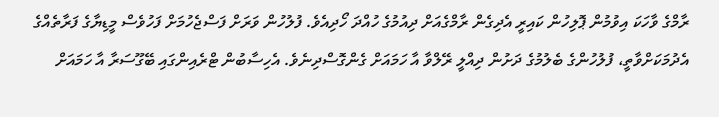ރާމްގެ ވާހަކަ އިވުމުން ޕޮލިހުން ކައިރީ އެދިގެން ރާމްގެއަށް ދިއުމުގެ ހުއްދަ ހޯދިއެވެ. ފުލުހުން ވަރަށް ފަސްޖެހުމަށް ފަހުވެސް މީޑިޔާގެ ފަރާތެއްގެ އެދުމަކަށްވާތީ، ފުލުހުންގެ ބެލުމުގެ ދަށުން ދިއްލީ ރޭލްވާ އާ ހަމައަށް ގެންގޮސްދިނެވެ. އެހިސާބުން ޓްރެއިންގައި ބޭގޫސަރާ އާ ހަމައަށް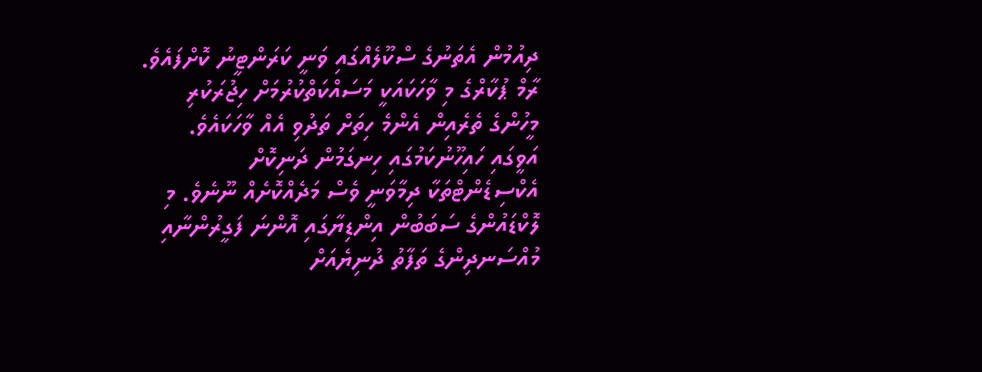ދިއުމުން އެތަނުގެ ސްކޫލެއްގައި ވަނީ ކަރަންޓީނު ކޮށްފައެވެ.
ރާމް ޕުކާރްގެ މި ވާހަކައަކީ މަސައްކަތްކުރުމަށް ހިޖުރަކުރި މީހުންގެ ތެރެއިން އެންމެ ހިތަށް ތަދުވި އެއް ވާހަކައެވެ. އަވީގައި ހައިހޫނުކަމުގައި ހިނގަމުން ދަނިކޮށް އެކްސިޑެންޓްތަކާ ދިމާވަނީ ވެސް މަދެއްކޮށެއް ނޫނެވެ. މި ލޮކްޑައުންގެ ސަބަބުން އިންޑިޔާގައި އޮންނަ ފަގީރުންނާއި މުއްސަނދިންގެ ތަފާތު ދުނިޔެއަށް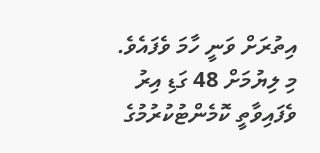އިތުރަށް ވަނީ ހާމަ ވެފައެވެ.
މި ލިޔުމަށް 48 ގަޑި އިރު ވެފައިވާތީ ކޮމެންޓުކުރުމުގެ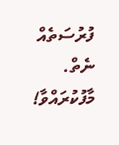ފުރުސަތެއް ނެތް. މާފުކުރައްވާ!